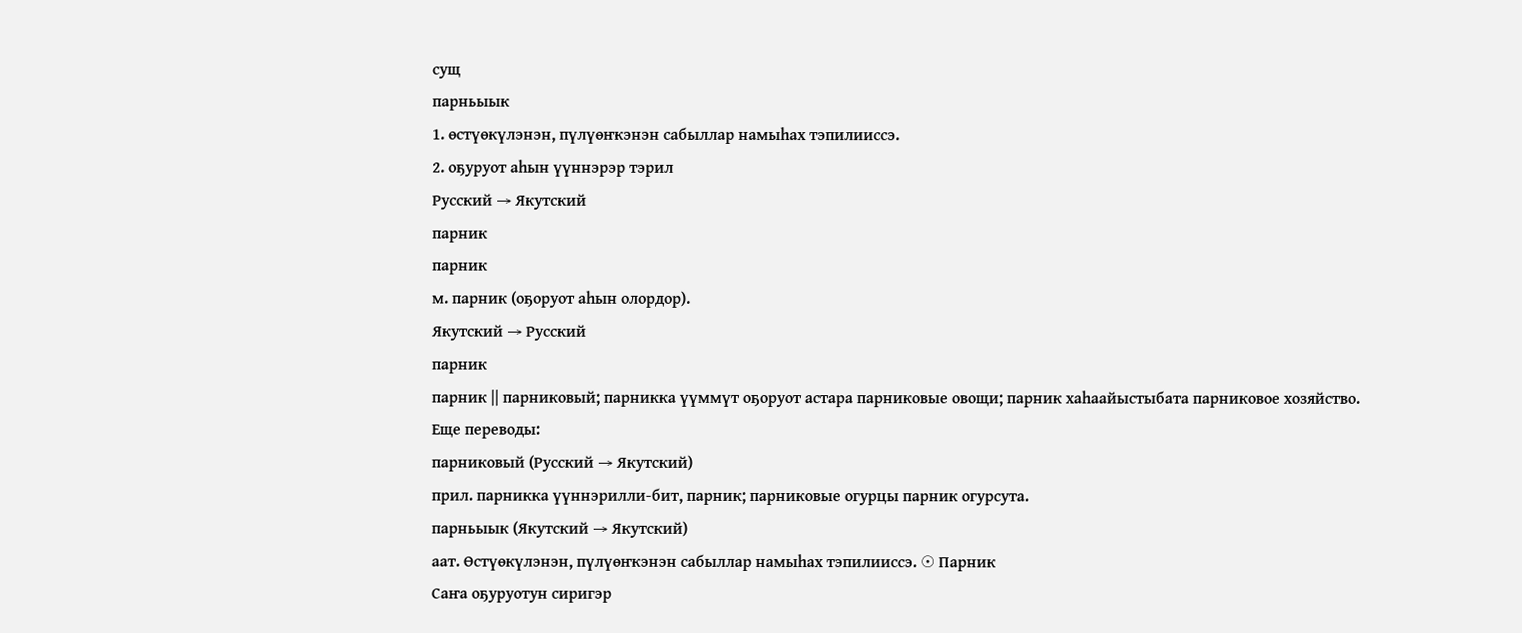сущ
парньыык
1. өстүөкүлэнэн, пүлүөҥкэнэн сабыллар намыһах тэпилииссэ.
2. оҕуруот аһын үүннэрэр тэрил
Русский → Якутский
парник
парник
м. парник (оҕоруот аһын олордор).
Якутский → Русский
парник
парник || парниковый; парникка үүммүт оҕоруот астара парниковые овощи; парник хаһаайыстыбата парниковое хозяйство.
Еще переводы:
парниковый (Русский → Якутский)
прил. парникка үүннэрилли-бит, парник; парниковые огурцы парник огурсута.
парньыык (Якутский → Якутский)
аат. Өстүөкүлэнэн, пүлүөҥкэнэн сабыллар намыһах тэпилииссэ. ☉ Парник
Саҥа оҕуруотун сиригэр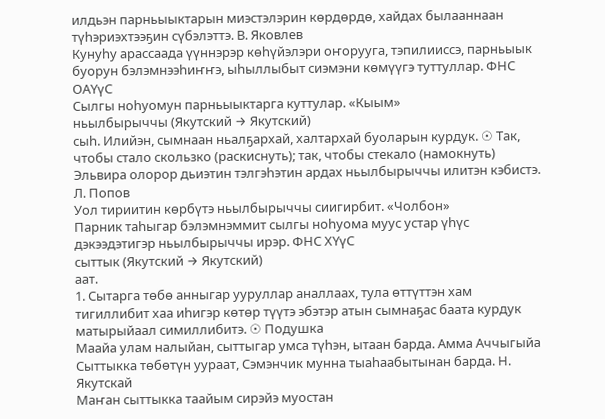илдьэн парньыыктарын миэстэлэрин көрдөрдө, хайдах былааннаан түһэриэхтээҕин сүбэлэттэ. В. Яковлев
Кунуһу арассаада үүннэрэр көһүйэлэри оҥорууга, тэпилииссэ, парньыык буорун бэлэмнээһиҥҥэ, ыһыллыбыт сиэмэни көмүүгэ туттуллар. ФНС ОАҮүС
Сылгы ноһуомун парньыыктарга куттулар. «Кыым»
ньылбырыччы (Якутский → Якутский)
сыһ. Илийэн, сымнаан ньалҕархай, халтархай буоларын курдук. ☉ Так, чтобы стало скользко (раскиснуть); так, чтобы стекало (намокнуть)
Эльвира олорор дьиэтин тэлгэһэтин ардах ньылбырыччы илитэн кэбистэ. Л. Попов
Уол тириитин көрбүтэ ньылбырыччы сиигирбит. «Чолбон»
Парник таһыгар бэлэмнэммит сылгы ноһуома муус устар үһүс дэкээдэтигэр ньылбырыччы ирэр. ФНС ХҮүС
сыттык (Якутский → Якутский)
аат.
1. Сытарга төбө анныгар ууруллар аналлаах, тула өттүттэн хам тигиллибит хаа иһигэр көтөр түүтэ эбэтэр атын сымнаҕас баата курдук матырыйаал симиллибитэ. ☉ Подушка
Маайа улам налыйан, сыттыгар умса түһэн, ытаан барда. Амма Аччыгыйа
Сыттыкка төбөтүн уураат, Сэмэнчик мунна тыаһаабытынан барда. Н. Якутскай
Маҥан сыттыкка таайым сирэйэ муостан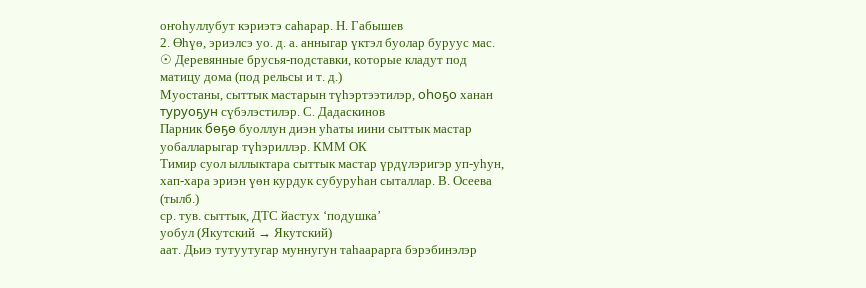оҥоһуллубут кэриэтэ саһарар. Н. Габышев
2. Өһүө, эриэлсэ уо. д. а. анныгар үктэл буолар буруус мас. ☉ Деревянные брусья-подставки, которые кладут под матицу дома (под рельсы и т. д.)
Муостаны, сыттык мастарын түһэртээтилэр, оһоҕо ханан туруоҕун сүбэлэстилэр. С. Дадаскинов
Парник бөҕө буоллун диэн уһаты иини сыттык мастар уобалларыгар түһэриллэр. КММ ОК
Тимир суол ыллыктара сыттык мастар үрдүлэригэр уп-уһун, хап-хара эриэн үөн курдук субуруһан сыталлар. В. Осеева (тылб.)
ср. тув. сыттык, ДТС йастух ‘подушка’
уобул (Якутский → Якутский)
аат. Дьиэ тутуутугар муннугун таһаарарга бэрэбинэлэр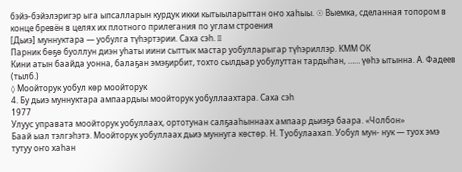бэйэ-бэйэлэригэр ыга ыпсалларын курдук икки кытыыларыттан оҥо хаһыы. ☉ Выемка, сделанная топором в конце бревён в целях их плотного прилегания по углам строения
[Дьиэ] муннуктара — уобулга түһэртэрии. Саха сэһ. II
Парник бөҕө буоллун диэн уһаты иини сыттык мастар уобулларыгар түһэриллэр. КММ ОК
Кини атын баайда уонна, балаҕан эмэҕирбит, тохто сылдьар уобулуттан тардыһан, …… үөһэ ытынна. А. Фадеев (тылб.)
◊ Моойторук уобул көр моойторук
4. Бу дьиэ муннуктара ампаардыы моойторук уобуллаахтара. Саха сэһ
1977
Улуус управата моойторук уобуллаах, ортотунан салҕааһыннаах ампаар дьиэҕэ баара. «Чолбон»
Баай ыал тэлгэһэтэ. Моойторук уобуллаах дьиэ муннуга көстөр. Н. Туобулаахап. Уобул мун- нук — туох эмэ тутуу оҥо хаһан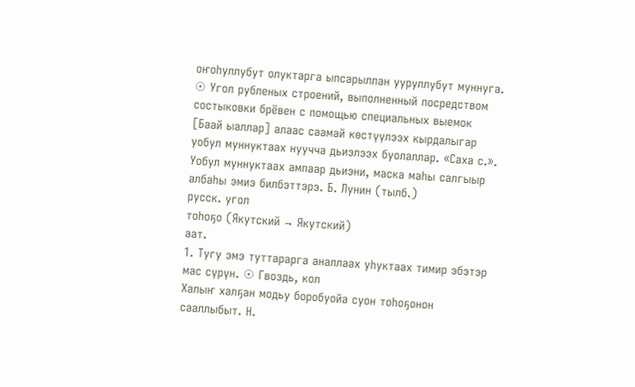оҥоһуллубут олуктарга ыпсарыллан ууруллубут муннуга. ☉ Угол рубленых строений, выполненный посредством состыковки брёвен с помощью специальных выемок
[Баай ыаллар] алаас саамай көстүүлээх кырдалыгар уобул муннуктаах нуучча дьиэлээх буолаллар. «Саха с.». Уобул муннуктаах ампаар дьиэни, маска маһы салгыыр албаһы эмиэ билбэттэрэ. Б. Лунин (тылб.)
русск. угол
тоһоҕо (Якутский → Якутский)
аат.
1. Тугу эмэ туттарарга аналлаах уһуктаах тимир эбэтэр мас сүрүн. ☉ Гвоздь, кол
Халыҥ халҕан модьу боробуойа суон тоһоҕонон сааллыбыт. Н.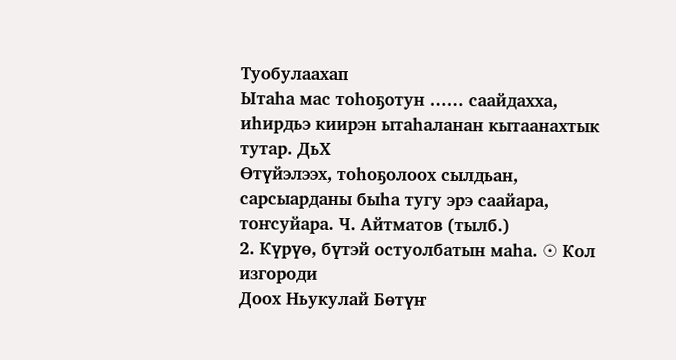Туобулаахап
Ытаһа мас тоһоҕотун …… саайдахха, иһирдьэ киирэн ытаһаланан кытаанахтык тутар. ДьХ
Өтүйэлээх, тоһоҕолоох сылдьан, сарсыарданы быһа тугу эрэ саайара, тоҥсуйара. Ч. Айтматов (тылб.)
2. Күрүө, бүтэй остуолбатын маһа. ☉ Кол изгороди
Доох Ньукулай Бөтүҥ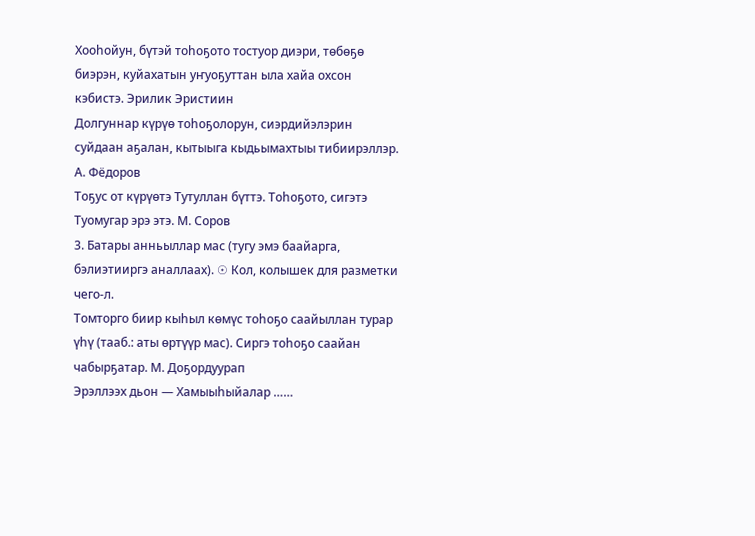Хооһойун, бүтэй тоһоҕото тостуор диэри, төбөҕө биэрэн, куйахатын уҥуоҕуттан ыла хайа охсон кэбистэ. Эрилик Эристиин
Долгуннар күрүө тоһоҕолорун, сиэрдийэлэрин суйдаан аҕалан, кытыыга кыдьымахтыы тибиирэллэр. А. Фёдоров
Тоҕус от күрүөтэ Тутуллан бүттэ. Тоһоҕото, сигэтэ Туомугар эрэ этэ. М. Соров
3. Батары анньыллар мас (тугу эмэ баайарга, бэлиэтииргэ аналлаах). ☉ Кол, колышек для разметки чего-л.
Томторго биир кыһыл көмүс тоһоҕо саайыллан турар үһү (тааб.: аты өртүүр мас). Сиргэ тоһоҕо саайан чабырҕатар. М. Доҕордуурап
Эрэллээх дьон — Хамыыһыйалар ……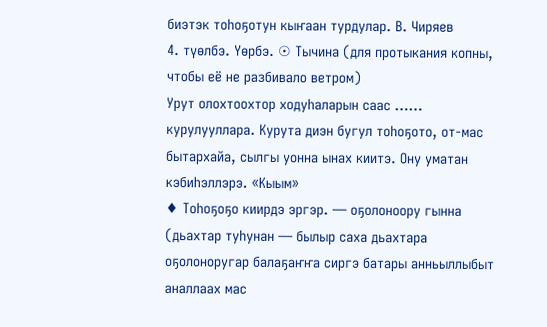биэтэк тоһоҕотун кыҥаан турдулар. В. Чиряев
4. түөлбэ. Үөрбэ. ☉ Тычина (для протыкания копны, чтобы её не разбивало ветром)
Урут олохтоохтор ходуһаларын саас …… курулууллара. Курута диэн бугул тоһоҕото, от-мас бытархайа, сылгы уонна ынах киитэ. Ону уматан кэбиһэллэрэ. «Кыым»
♦ Тоһоҕоҕо киирдэ эргэр. — оҕолоноору гынна (дьахтар туһунан — былыр саха дьахтара оҕолоноругар балаҕаҥҥа сиргэ батары анньыллыбыт аналлаах мас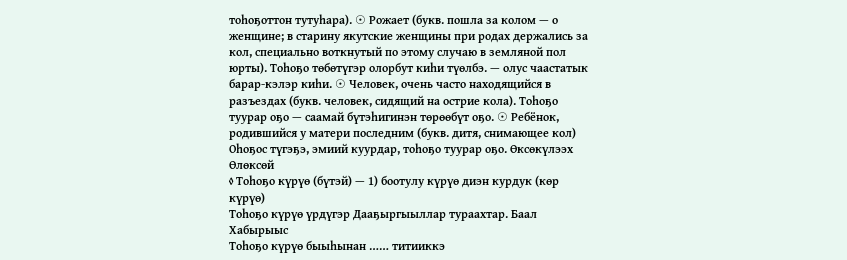тоһоҕоттон тутуһара). ☉ Рожает (букв. пошла за колом — о женщине; в старину якутские женщины при родах держались за кол, специально воткнутый по этому случаю в земляной пол юрты). Тоһоҕо төбөтүгэр олорбут киһи түөлбэ. — олус чаастатык барар-кэлэр киһи. ☉ Человек, очень часто находящийся в разъездах (букв. человек, сидящий на острие кола). Тоһоҕо туурар оҕо — саамай бүтэһигинэн төрөөбүт оҕо. ☉ Ребёнок, родившийся у матери последним (букв. дитя, снимающее кол)
Оһоҕос түгэҕэ, эмиий куурдар, тоһоҕо туурар оҕо. Өксөкүлээх Өлөксөй
◊ Тоһоҕо күрүө (бүтэй) — 1) боотулу күрүө диэн курдук (көр күрүө)
Тоһоҕо күрүө үрдүгэр Дааҕыргыыллар тураахтар. Баал Хабырыыс
Тоһоҕо күрүө быыһынан …… титииккэ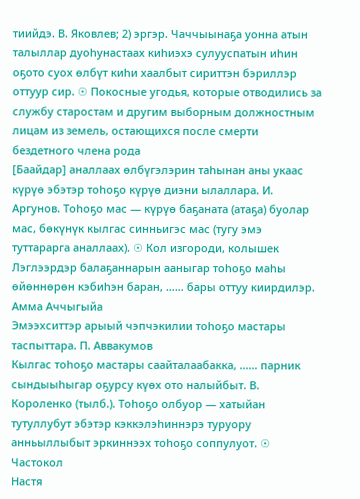тиийдэ. В. Яковлев; 2) эргэр. Чаччыынаҕа уонна атын талыллар дуоһунастаах киһиэхэ сулууспатын иһин оҕото суох өлбүт киһи хаалбыт сириттэн бэриллэр оттуур сир. ☉ Покосные угодья, которые отводились за службу старостам и другим выборным должностным лицам из земель, остающихся после смерти бездетного члена рода
[Баайдар] аналлаах өлбүгэлэрин таһынан аны укаас күрүө эбэтэр тоһоҕо күрүө диэни ылаллара. И. Аргунов. Тоһоҕо мас — күрүө баҕаната (атаҕа) буолар мас, бөкүнүк кылгас синньигэс мас (тугу эмэ туттарарга аналлаах). ☉ Кол изгороди, колышек
Лэглээрдэр балаҕаннарын ааныгар тоһоҕо маһы өйөннөрөн кэбиһэн баран, …… бары оттуу киирдилэр. Амма Аччыгыйа
Эмээхситтэр арыый чэпчэкилии тоһоҕо мастары таспыттара. П. Аввакумов
Кылгас тоһоҕо мастары саайталаабакка, …… парник сындыыһыгар оҕурсу күөх ото налыйбыт. В. Короленко (тылб.). Тоһоҕо олбуор — хатыйан тутуллубут эбэтэр кэккэлэһиннэрэ туруору анньыллыбыт эркиннээх тоһоҕо соппулуот. ☉ Частокол
Настя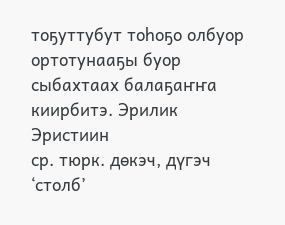тоҕуттубут тоһоҕо олбуор ортотунааҕы буор сыбахтаах балаҕаҥҥа киирбитэ. Эрилик Эристиин
ср. тюрк. дөкэч, дүгэч ‘столб’